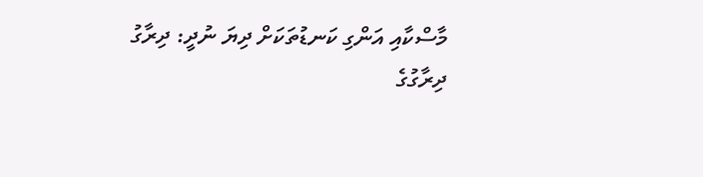މާސްކާއި އަންގި ކަނޑުތަކަށް ދިޔަ ނުދީ: ދިރާގު
ދިރާގުގެ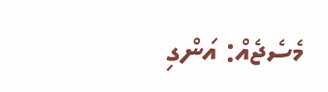މެސެޖެއް: އަންގި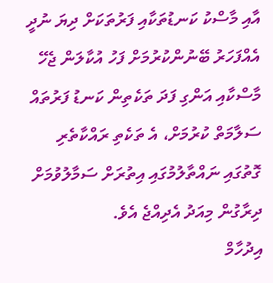އާއި މާސްކު ކަނޑުތަކާއި ފަރުތަކަށް ދިޔަ ނުދީ
އެއްފަހަރު ބޭނުންކުރުމަށް ފަހު އުކާލަން ޖެހޭ މާސްކާއި އަންގި ފަދަ ތަކެތިން ކަނޑު ފަރުތައް ސަލާމަތް ކުރުމަށް، އެ ތަކެތި ރައްކާތެރި ގޮތުގައި ނައްތާލުމުގައި އިތުރަށް ސަމާލުވުމަށް ދިރާގުން މިއަދު އެދިއްޖެ އެވެ.
އިދުހާމް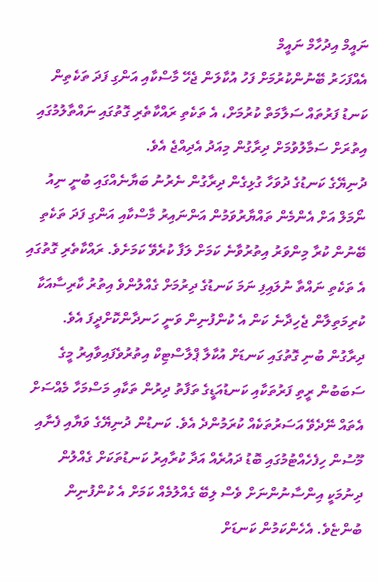ނައީމް އިދުހާމް ނައީމް
އެއްފަހަރު ބޭނުންކުރުމަށް ފަހު އުކާލަން ޖެހޭ މާސްކާއި އަންގި ފަދަ ތަކެތިން ކަނޑު ފަރުތައް ސަލާމަތް ކުރުމަށް، އެ ތަކެތި ރައްކާތެރި ގޮތުގައި ނައްތާލުމުގައި އިތުރަށް ސަމާލުވުމަށް ދިރާގުން މިއަދު އެދިއްޖެ އެވެ.
ދުނިޔޭގެ ކަނޑުގެ ދުވަހާ ގުޅިގެން ދިރާގުން ނެރުނު ބަޔާނެއްގައި ބުނީ ނިއު ނޯމަލް އަށް އެންމެން ތައްޔާރުވަމުން އަންނައިރު މާސްކާއި އަންގި ފަދަ ތަކެތި ބޭނުން ކުރާ މިންވަރު އިތުރުވާނެ ކަމަށް ލަފާ ކުރެވޭ ކަމަށެވެ. ރައްކާތެރި ގޮތުގައި އެ ތަކެތި ނައްތާ ނުލައިފި ނަމަ ކަނޑުގެ ދިރުމަށް ގެއްލުންވެ އިތުރު ކާރިސާއަކާ ކުރިމަތިލާން ޖެހިދާނެ ކަން އެ ކުންފުނިން ވަނީ ހަނދާންކޮށްދީފަ އެވެ.
ދިރާގުން ބުނި ގޮތުގައި ކަނޑަށް އުކާލާ ޕްލާސްޓިކް އިތުރުވެފައިވާއިރު މީގެ ސަބަބުން ރީތި ފަރުތަކާއި ކަނޑުއަޑީގެ ތަފާތު ދިރުން ތަކާއި މަސްމަހާ މެއްސަށް އެތައް ނޭދެވޭ އަސަރުތަކެއް ކުރަމުންދެ އެވެ. ކަނޑުން ދުނިޔޭގެ ވަޔާއި ފެނާއި މޫސުން ހިފެހެއްޓުމުގައި ބޮޑު ދައުރެއް އަދާ ކުރާއިރު ކަނޑުތަކަށް ގެއްލުން ދިނުމަކީ އިންސާނުންނަށް ވެސް ލިބޭ ގެއްލުމެއް ކަމަށް އެ ކުންފުނިން ބުންޏެވެ. އެހެންކަމުން ކަނޑަށް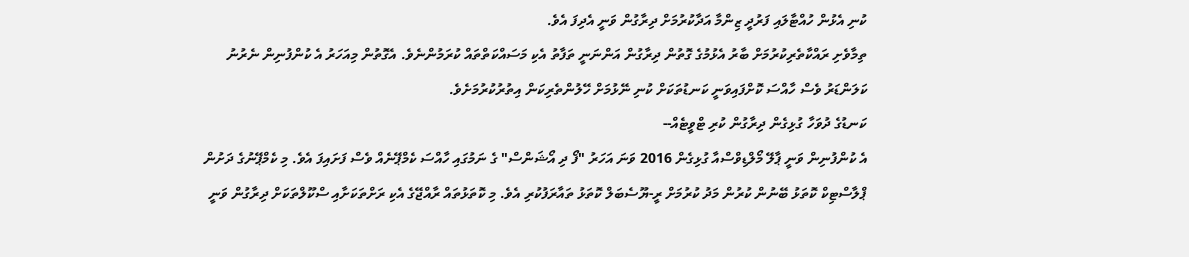ކުނި އެޅުން ހުއްޓާލައި ފަރުދީ ޒިންމާ އަދާކުރުމަށް ދިރާގުން ވަނީ އެދިފަ އެވެ.
ތިމާވެށި ރައްކާތެރިކުރުމަށް ބާރު އެޅުމުގެ ގޮތުން ދިރާގުން އަންނަނީ ތަފާތު އެކި މަސައްކަތްތައް ކުރަމުންނެވެ. އެގޮތުން މިއަހަރު އެ ކުންފުނިން ނެރުނު ކަލަންޑަރު ވެސް ހާއްސަ ކޮށްފައިވަނީ ކަނޑުތަކަށް ކުނި ނޭޅުމަށް ހޭލުންތެރިކަން އިތުރުކުރުމަށެވެ.
ކަނޑުގެ ދުވަހާ ގުޅިގެން ދިރާގުން ކުރި ޓްވީޓެއް--
އެ ކުންފުނިން ވަނީ ޕާލޭ މޯލްޑިވްސްއާ ގުޅިގެން 2016 ވަނަ އަހަރު "ފޯ ދި އޯޝަންސް" ގެ ނަމުގައި ހާއްސަ ކެމްޕޭނެއް ވެސް ފަށައިފަ އެވެ. މި ކެމްޕޭނުގެ ދަށުން ޕްލާސްޓިކް ކޮތަޅު ބޭނުން ކުރުން މަދު ކުރުމަށް ރީ-ޔޫސެބަލް ކޮތަޅު ތައާރަފުކުރި އެވެ. މި ކޮތަޅުތައް ރާއްޖޭގެ އެކި ރަށްތަކަށާއި ސްކޫލްތަކަށް ދިރާގުން ވަނީ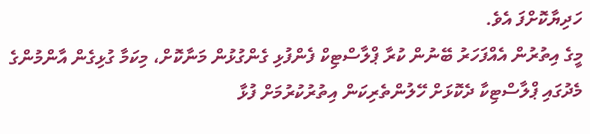ހަދިޔާކޮށްފަ އެވެ.
މީގެ އިތުރުން އެއްފަހަރު ބޭނުން ކުރާ ޕްލާސްޓިކް ފެންފުޅި ގެންގުޅުން މަނާކޮށް، މިކަމާ ގުޅިގެން އާންމުންގެ މެދުގައި ޕްލާސްޓިކާ ދެކޮޅަށް ހޭލުންތެރިކަން އިތުރުކުރުމަށް ފުޅާ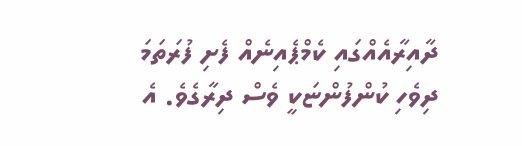ދާއިރާއެއްގައި ކެމްޕެއިނެއް ފެށި ފުރަތަމަ ދިވެހި ކުންފުންޏަކީ ވެސް ދިރާގެވެ. އެ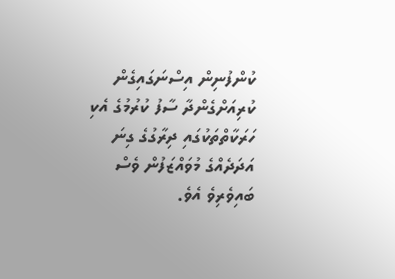ކުންފުނިން އިސްނަގައިގެން ކުރިއަށްގެންދާ ސާފު ކުރުމުގެ އެކި ހަރަކާތްތަކުގައި ދިރާގުގެ ގިނަ އަދަދެއްގެ މުވައްޒަފުން ވެސް ބައިވެރިވެ އެވެ.